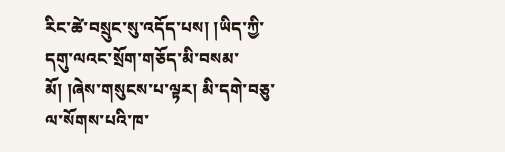རིང་ཚེ་བསྲུང་སུ་འདོད་པས། །ཡིད་ཀྱི་དགུ་ལའང་སྲོག་གཅོད་མི་བསམ་ མོ། །ཞེས་གསུངས་པ་ལྟར། མི་དགེ་བཅུ་ལ་སོགས་པའི་ཁ་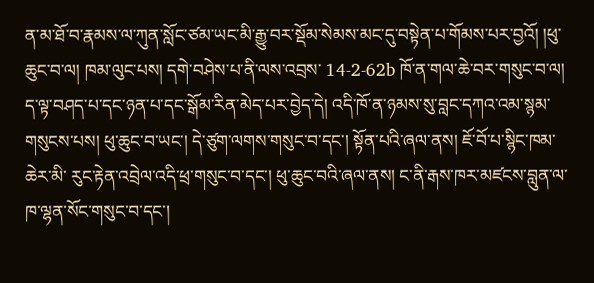ན་མ་ཐོ་བ་རྣམས་ལ་ཀུན་སློང་ཙམ་ཡང་མི་རྒྱུ་བར་སྡོམ་སེམས་མང་དུ་བསྟེན་པ་གོམས་པར་བྱའོ། །ཕུ་ཆུང་བ་ལ། ཁམ་ལུང་པས། དགེ་བཤེས་པ་ནི་ལས་འབྲས་ 14-2-62b ཁོ་ན་གལ་ཆེ་བར་གསུང་བ་ལ། ད་ལྟ་བཤད་པ་དང་ཉན་པ་དང་སྒོམ་རིན་མེད་པར་བྱེད་དེ། འདི་ཁོ་ན་ཉམས་སུ་བླང་དཀའ་འམ་སྙམ་གསུངས་པས། ཕུ་ཆུང་བ་ཡང་། དེ་ཙུག་ལགས་གསུང་བ་དང་། སྟོན་པའི་ཞལ་ནས། ཇོ་བོ་པ་སྙིང་ཁམ་ཆེར་མི་ རུང་རྟེན་འབྲེལ་འདི་ཕྲ་གསུང་བ་དང་། ཕུ་ཆུང་བའི་ཞལ་ནས། ང་ནི་རྒས་ཁར་མཛངས་བླུན་ལ་ཁ་ལྷན་སོང་གསུང་བ་དང་།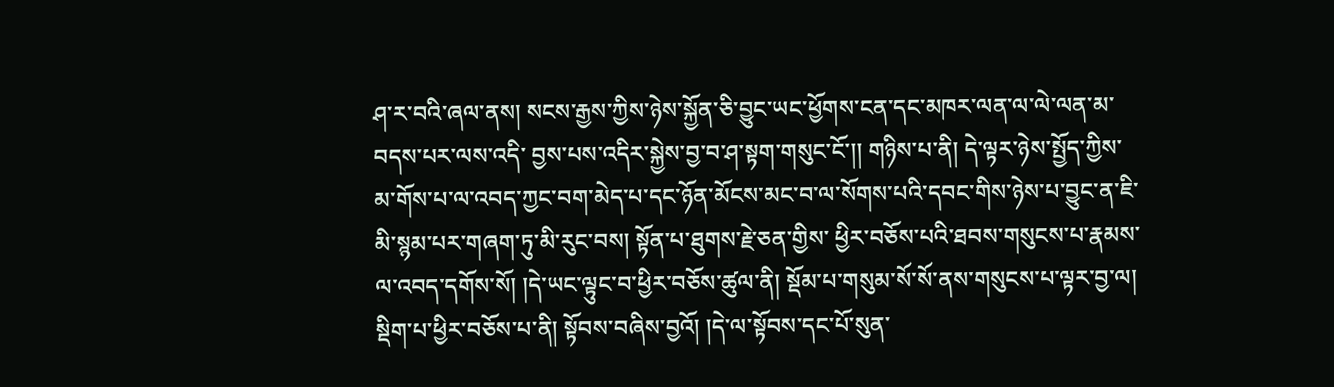ཤ་ར་བའི་ཞལ་ནས། སངས་རྒྱས་ཀྱིས་ཉེས་སྐྱོན་ཅི་བྱུང་ཡང་ཕྱོགས་ངན་དང་མཁར་ལན་ལ་ལེ་ལན་མ་བདས་པར་ལས་འདི་ བྱས་པས་འདིར་སྐྱེས་བྱ་བ་ཤ་སྟག་གསུང་ངོ་།། གཉིས་པ་ནི། དེ་ལྟར་ཉེས་སྤྱོད་ཀྱིས་མ་གོས་པ་ལ་འབད་ཀྱང་བག་མེད་པ་དང་ཉོན་མོངས་མང་བ་ལ་སོགས་པའི་དབང་གིས་ཉེས་པ་བྱུང་ན་ཇི་མི་སྙམ་པར་གཞག་ཏུ་མི་རུང་བས། སྟོན་པ་ཐུགས་རྗེ་ཅན་གྱིས་ ཕྱིར་བཅོས་པའི་ཐབས་གསུངས་པ་རྣམས་ལ་འབད་དགོས་སོ། །དེ་ཡང་ལྟུང་བ་ཕྱིར་བཅོས་ཚུལ་ནི། སྡོམ་པ་གསུམ་སོ་སོ་ནས་གསུངས་པ་ལྟར་བྱ་ལ། སྡིག་པ་ཕྱིར་བཅོས་པ་ནི། སྟོབས་བཞིས་བྱའོ། །དེ་ལ་སྟོབས་དང་པོ་སུན་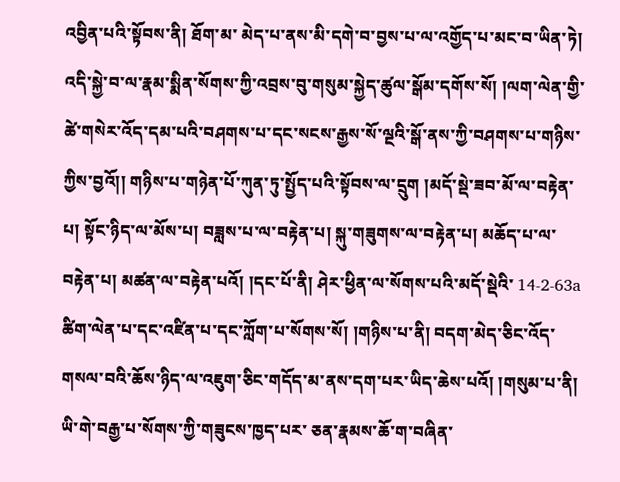འབྱིན་པའི་སྟོབས་ནི། ཐོག་མ་ མེད་པ་ནས་མི་དགེ་བ་བྱས་པ་ལ་འགྱོད་པ་མང་བ་ཡིན་ཏེ། འདི་སྐྱེ་བ་ལ་རྣམ་སྨིན་སོགས་ཀྱི་འབྲས་བུ་གསུམ་སྐྱེད་ཚུལ་སྒོམ་དགོས་སོ། །ལག་ལེན་གྱི་ཚེ་གསེར་འོད་དམ་པའི་བཤགས་པ་དང་སངས་རྒྱས་སོ་ལྔའི་སྒོ་ནས་ཀྱི་བཤགས་པ་གཉིས་ཀྱིས་བྱའོ།། གཉིས་པ་གཉེན་པོ་ཀུན་ཏུ་སྤྱོད་པའི་སྟོབས་ལ་དྲུག །མདོ་སྡེ་ཟབ་མོ་ལ་བརྟེན་པ། སྟོང་ཉིད་ལ་མོས་པ། བཟླས་པ་ལ་བརྟེན་པ། སྐུ་གཟུགས་ལ་བརྟེན་པ། མཆོད་པ་ལ་བརྟེན་པ། མཚན་ལ་བརྟེན་པའོ། །དང་པོ་ནི། ཤེར་ཕྱིན་ལ་སོགས་པའི་མདོ་སྡེའི་ 14-2-63a ཚིག་ལེན་པ་དང་འཛིན་པ་དང་ཀློག་པ་སོགས་སོ། །གཉིས་པ་ནི། བདག་མེད་ཅིང་འོད་གསལ་བའི་ཆོས་ཉིད་ལ་འཇུག་ཅིང་གདོད་མ་ནས་དག་པར་ཡིད་ཆེས་པའོ། །གསུམ་པ་ནི། ཡི་གེ་བརྒྱ་པ་སོགས་ཀྱི་གཟུངས་ཁྱད་པར་ ཅན་རྣམས་ཆོ་ག་བཞིན་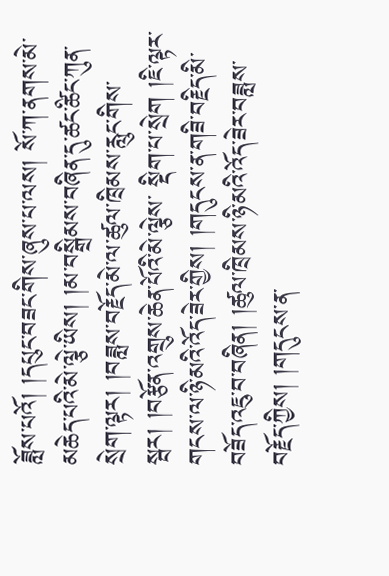ཟློས་པའོ། །དཔུང་བཟང་གིས་ཞུས་པ་ལས། སོ་ཀ་ནགས་མེ་མཆེད་པའི་མེ་ལྕེ་ཡིས། །མ་བསྒྲིམས་བཞིན་དུ་ཚང་ཚིང་ཀུན་སྲེག་ལྟར། །བཟླས་བརྗོད་མེ་ལ་ཚུལ་ཁྲིམས་རླུང་གིས་སྦར། །བརྩོན་འགྲུས་ཆེན་པོའི་མེ་ལྕེས་ སྡིག་པ་སྲེག །ཇི་ལྟར་གངས་ལ་ཉི་མའི་འོད་ཟེར་གྱིས། །གདུངས་ན་གཟི་བརྗིད་མི་བཟོད་འཇུ་བ་བཞིན། །ཚུལ་ཁྲིམས་ཉི་མའི་འོད་ཟེར་བཟླས་བརྗོད་ཀྱིས། །གདུངས་ན་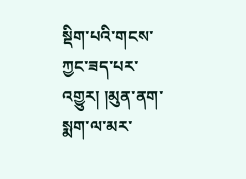སྡིག་པའི་གངས་ཀྱང་ཟད་པར་འགྱུར། །མུན་ནག་སྨག་ལ་མར་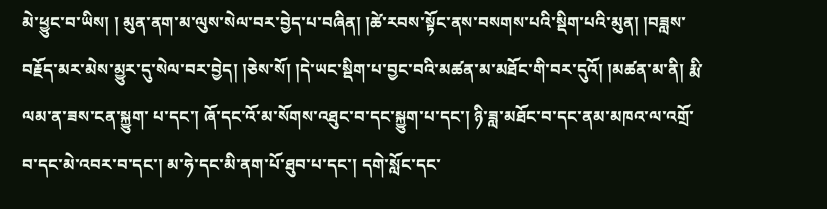མེ་ཕྱུང་བ་ཡིས། ། མུན་ནག་མ་ལུས་སེལ་བར་བྱེད་པ་བཞིན། །ཚེ་རབས་སྟོང་ནས་བསགས་པའི་སྡིག་པའི་མུན། །བཟླས་བརྗོད་མར་མེས་མྱུར་དུ་སེལ་བར་བྱེད། །ཅེས་སོ། །དེ་ཡང་སྡིག་པ་བྱང་བའི་མཚན་མ་མཐོང་གི་བར་དུའོ། །མཚན་མ་ནི། རྨི་ལམ་ན་ཟས་ངན་སྐྱུག་ པ་དང་། ཞོ་དང་འོ་མ་སོགས་འཐུང་བ་དང་སྐྱུག་པ་དང་། ཉི་ཟླ་མཐོང་བ་དང་ནམ་མཁའ་ལ་འགྲོ་བ་དང་མེ་འབར་བ་དང་། མ་ཧེ་དང་མི་ནག་པོ་ཐུབ་པ་དང་། དགེ་སློང་དང་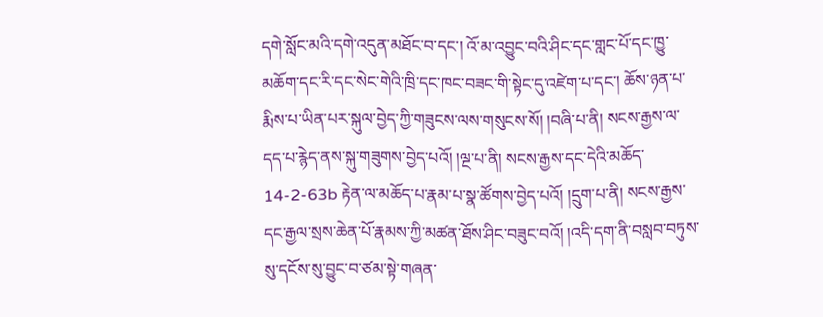དགེ་སློང་མའི་དགེ་འདུན་མཐོང་བ་དང་། འོ་མ་འབྱུང་བའི་ཤིང་དང་གླང་པོ་དང་ཁྱུ་ མཆོག་དང་རི་དང་སེང་གེའི་ཁྲི་དང་ཁང་བཟང་གི་སྟེང་དུ་འཛེག་པ་དང་། ཆོས་ཉན་པ་རྨིས་པ་ཡིན་པར་སྐུལ་བྱེད་ཀྱི་གཟུངས་ལས་གསུངས་སོ། །བཞི་པ་ནི། སངས་རྒྱས་ལ་དད་པ་རྙེད་ནས་སྐུ་གཟུགས་བྱེད་པའོ། །ལྔ་པ་ནི། སངས་རྒྱས་དང་དེའི་མཆོད་ 14-2-63b རྟེན་ལ་མཆོད་པ་རྣམ་པ་སྣ་ཚོགས་བྱེད་པའོ། །དྲུག་པ་ནི། སངས་རྒྱས་དང་རྒྱལ་སྲས་ཆེན་པོ་རྣམས་ཀྱི་མཚན་ཐོས་ཤིང་བཟུང་བའོ། །འདི་དག་ནི་བསླབ་བཏུས་སུ་དངོས་སུ་བྱུང་བ་ཙམ་སྟེ་གཞན་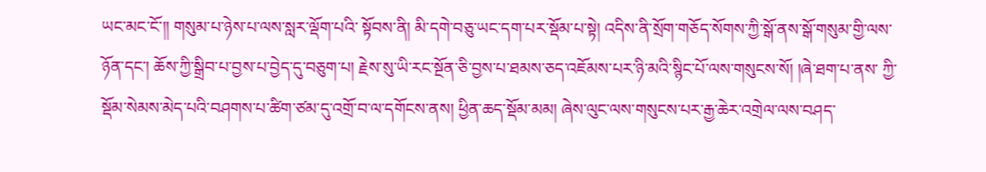ཡང་མང་ངོ་།། གསུམ་པ་ཉེས་པ་ལས་སླར་ལྡོག་པའི་ སྟོབས་ནི། མི་དགེ་བཅུ་ཡང་དག་པར་སྡོམ་པ་སྟེ། འདིས་ནི་སྲོག་གཅོད་སོགས་ཀྱི་སྒོ་ནས་སྒོ་གསུམ་གྱི་ལས་ཉོན་དང་། ཆོས་ཀྱི་སྒྲིབ་པ་བྱས་པ་བྱེད་དུ་བཅུག་པ། རྗེས་སུ་ཡི་རང་སྔོན་ཅི་བྱས་པ་ཐམས་ཅད་འཇོམས་པར་ཉི་མའི་སྙིང་པོ་ལས་གསུངས་སོ། །ཞེ་ཐག་པ་ནས་ ཀྱི་སྡོམ་སེམས་མེད་པའི་བཤགས་པ་ཚིག་ཙམ་དུ་འགྲོ་བ་ལ་དགོངས་ནས། ཕྱིན་ཆད་སྡོམ་མམ། ཞེས་ལུང་ལས་གསུངས་པར་རྒྱ་ཆེར་འགྲེལ་ལས་བཤད་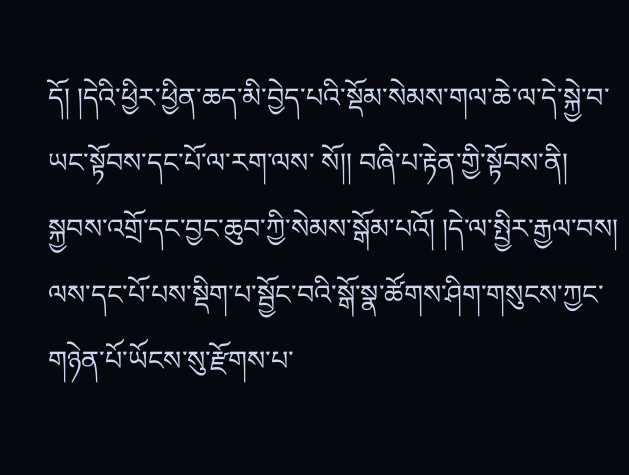དོ། །དེའི་ཕྱིར་ཕྱིན་ཆད་མི་བྱེད་པའི་སྡོམ་སེམས་གལ་ཆེ་ལ་དེ་སྐྱེ་བ་ཡང་སྟོབས་དང་པོ་ལ་རག་ལས་ སོ།། བཞི་པ་རྟེན་གྱི་སྟོབས་ནི། སྐྱབས་འགྲོ་དང་བྱང་ཆུབ་ཀྱི་སེམས་སྒོམ་པའོ། །དེ་ལ་སྤྱིར་རྒྱལ་བས། ལས་དང་པོ་པས་སྡིག་པ་སྦྱོང་བའི་སྒོ་སྣ་ཚོགས་ཤིག་གསུངས་ཀྱང་གཉེན་པོ་ཡོངས་སུ་རྫོགས་པ་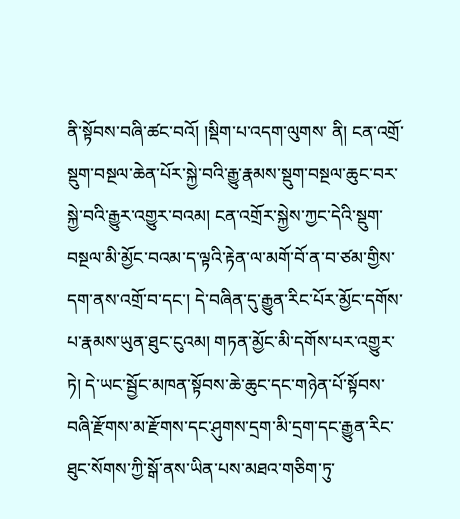ནི་སྟོབས་བཞི་ཚང་བའོ། །སྡིག་པ་འདག་ལུགས་ ནི། ངན་འགྲོ་སྡུག་བསྔལ་ཆེན་པོར་སྐྱེ་བའི་རྒྱུ་རྣམས་སྡུག་བསྔལ་ཆུང་བར་སྐྱེ་བའི་རྒྱུར་འགྱུར་བའམ། ངན་འགྲོར་སྐྱེས་ཀྱང་དེའི་སྡུག་བསྔལ་མི་མྱོང་བའམ་ད་ལྟའི་རྟེན་ལ་མགོ་བོ་ན་བ་ཙམ་གྱིས་དག་ནས་འགྲོ་བ་དང་། དེ་བཞིན་དུ་རྒྱུན་རིང་པོར་མྱོང་དགོས་ པ་རྣམས་ཡུན་ཐུང་ངུའམ། གཏན་མྱོང་མི་དགོས་པར་འགྱུར་ཏེ། དེ་ཡང་སྦྱོང་མཁན་སྟོབས་ཆེ་ཆུང་དང་གཉེན་པོ་སྟོབས་བཞི་རྫོགས་མ་རྫོགས་དང་ཤུགས་དྲག་མི་དྲག་དང་རྒྱུན་རིང་ཐུང་སོགས་ཀྱི་སྒོ་ནས་ཡིན་པས་མཐའ་གཅིག་ཏུ་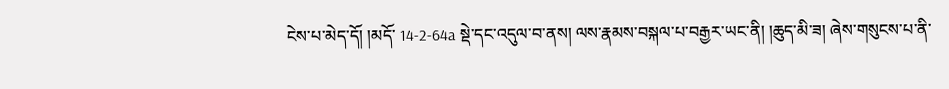ངེས་པ་མེད་དོ། །མདོ་ 14-2-64a སྡེ་དང་འདུལ་བ་ནས། ལས་རྣམས་བསྐལ་པ་བརྒྱར་ཡང་ནི། །ཆུད་མི་ཟ། ཞེས་གསུངས་པ་ནི་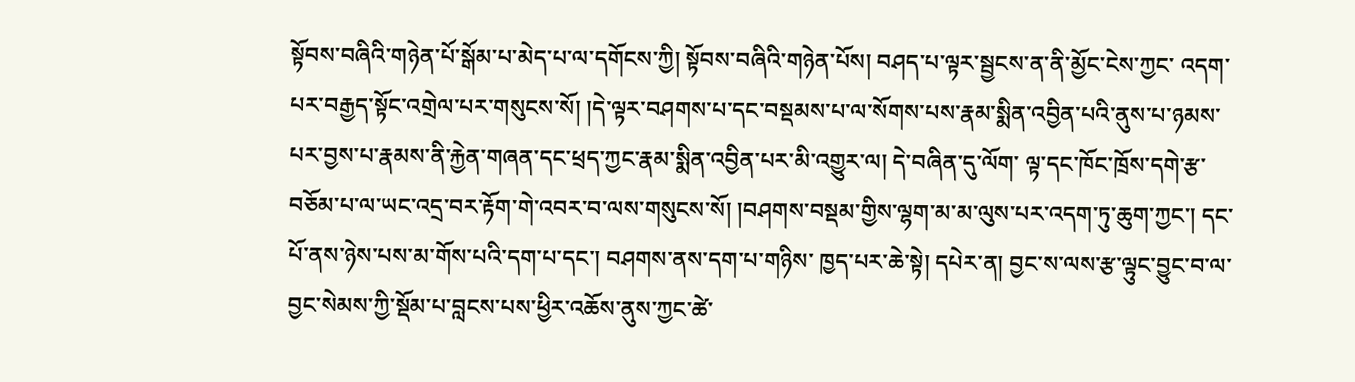སྟོབས་བཞིའི་གཉེན་པོ་སྒོམ་པ་མེད་པ་ལ་དགོངས་ཀྱི། སྟོབས་བཞིའི་གཉེན་པོས། བཤད་པ་ལྟར་སྦྱངས་ན་ནི་མྱོང་ངེས་ཀྱང་ འདག་པར་བརྒྱད་སྟོང་འགྲེལ་པར་གསུངས་སོ། །དེ་ལྟར་བཤགས་པ་དང་བསྡམས་པ་ལ་སོགས་པས་རྣམ་སྨིན་འབྱིན་པའི་ནུས་པ་ཉམས་པར་བྱས་པ་རྣམས་ནི་རྐྱེན་གཞན་དང་ཕྲད་ཀྱང་རྣམ་སྨིན་འབྱིན་པར་མི་འགྱུར་ལ། དེ་བཞིན་དུ་ལོག་ ལྟ་དང་ཁོང་ཁྲོས་དགེ་རྩ་བཅོམ་པ་ལ་ཡང་འདྲ་བར་རྟོག་གེ་འབར་བ་ལས་གསུངས་སོ། །བཤགས་བསྡམ་གྱིས་ལྷག་མ་མ་ལུས་པར་འདག་ཏུ་ཆུག་ཀྱང་། དང་པོ་ནས་ཉེས་པས་མ་གོས་པའི་དག་པ་དང་། བཤགས་ནས་དག་པ་གཉིས་ ཁྱད་པར་ཆེ་སྟེ། དཔེར་ན། བྱང་ས་ལས་རྩ་ལྟུང་བྱུང་བ་ལ་བྱང་སེམས་ཀྱི་སྡོམ་པ་བླངས་པས་ཕྱིར་འཆོས་ནུས་ཀྱང་ཚེ་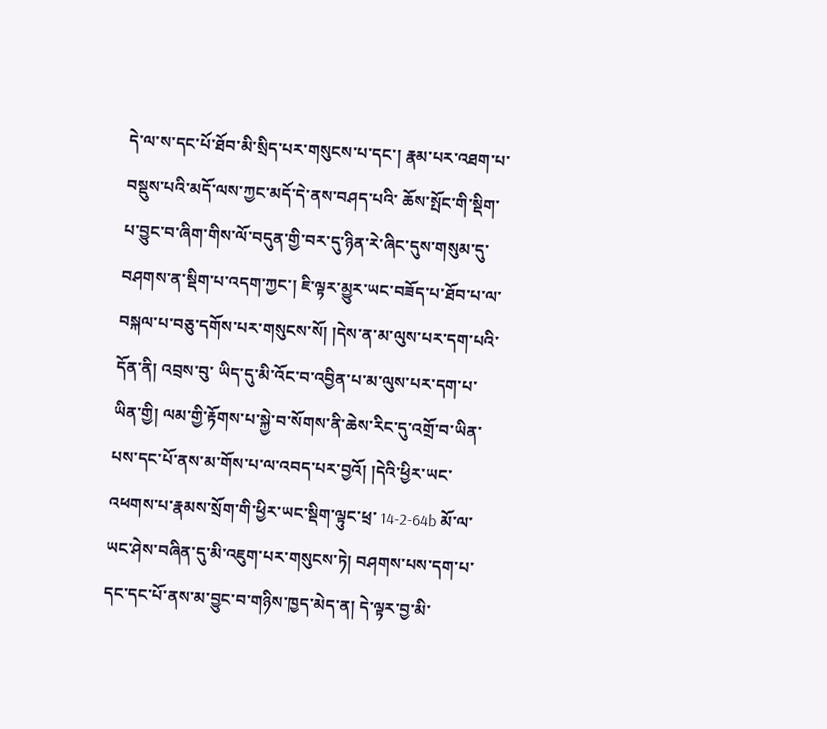དེ་ལ་ས་དང་པོ་ཐོབ་མི་སྲིད་པར་གསུངས་པ་དང་། རྣམ་པར་འཐག་པ་བསྡུས་པའི་མདོ་ལས་ཀྱང་མདོ་དེ་ནས་བཤད་པའི་ ཆོས་སྤོང་གི་སྡིག་པ་བྱུང་བ་ཞིག་གིས་ལོ་བདུན་གྱི་བར་དུ་ཉིན་རེ་ཞིང་དུས་གསུམ་དུ་བཤགས་ན་སྡིག་པ་འདག་ཀྱང་། ཇི་ལྟར་མྱུར་ཡང་བཟོད་པ་ཐོབ་པ་ལ་བསྐལ་པ་བཅུ་དགོས་པར་གསུངས་སོ། །དེས་ན་མ་ལུས་པར་དག་པའི་དོན་ནི། འབྲས་བུ་ ཡིད་དུ་མི་འོང་བ་འབྱིན་པ་མ་ལུས་པར་དག་པ་ཡིན་གྱི། ལམ་གྱི་རྟོགས་པ་སྐྱེ་བ་སོགས་ནི་ཆེས་རིང་དུ་འགྲོ་བ་ཡིན་པས་དང་པོ་ནས་མ་གོས་པ་ལ་འབད་པར་བྱའོ། །དེའི་ཕྱིར་ཡང་འཕགས་པ་རྣམས་སྲོག་གི་ཕྱིར་ཡང་སྡིག་ལྟུང་ཕྲ་ 14-2-64b མོ་ལ་ཡང་ཤེས་བཞིན་དུ་མི་འཇུག་པར་གསུངས་ཏེ། བཤགས་པས་དག་པ་དང་དང་པོ་ནས་མ་བྱུང་བ་གཉིས་ཁྱད་མེད་ན། དེ་ལྟར་བྱ་མི་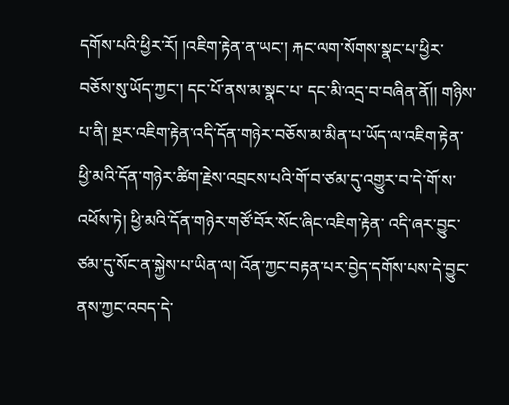དགོས་པའི་ཕྱིར་རོ། །འཇིག་རྟེན་ན་ཡང་། རྐང་ལག་སོགས་སྣང་པ་ཕྱིར་བཅོས་སུ་ཡོད་ཀྱང་། དང་པོ་ནས་མ་སྣང་པ་ དང་མི་འདྲ་བ་བཞིན་ནོ།། གཉིས་པ་ནི། སྔར་འཇིག་རྟེན་འདི་དོན་གཉེར་བཅོས་མ་མིན་པ་ཡོད་ལ་འཇིག་རྟེན་ཕྱི་མའི་དོན་གཉེར་ཚིག་རྗེས་འབྲངས་པའི་གོ་བ་ཙམ་དུ་འགྱུར་བ་དེ་གོ་ས་འཕོས་ཏེ། ཕྱི་མའི་དོན་གཉེར་གཙོ་བོར་སོང་ཞིང་འཇིག་རྟེན་ འདི་ཞར་བྱུང་ཙམ་དུ་སོང་ན་སྐྱེས་པ་ཡིན་ལ། འོན་ཀྱང་བརྟན་པར་བྱེད་དགོས་པས་དེ་བྱུང་ནས་ཀྱང་འབད་དེ་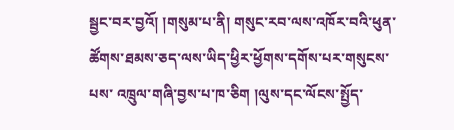སྦྱང་བར་བྱའོ། །གསུམ་པ་ནི། གསུང་རབ་ལས་འཁོར་བའི་ཕུན་ཚོགས་ཐམས་ཅད་ལས་ཡིད་ཕྱིར་ཕྱོགས་དགོས་པར་གསུངས་པས་ འཁྲུལ་གཞི་བྱས་པ་ཁ་ཅིག །ལུས་དང་ལོངས་སྤྱོད་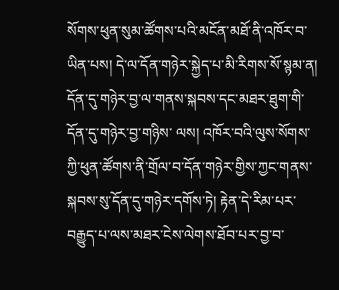སོགས་ཕུན་སུམ་ཚོགས་པའི་མངོན་མཐོ་ནི་འཁོར་བ་ཡིན་པས། དེ་ལ་དོན་གཉེར་སྐྱེད་པ་མི་རིགས་སོ་སྙམ་ན། དོན་དུ་གཉེར་བྱ་ལ་གནས་སྐབས་དང་མཐར་ཐུག་གི་དོན་དུ་གཉེར་བྱ་གཉིས་ ལས། འཁོར་བའི་ལུས་སོགས་ཀྱི་ཕུན་ཚོགས་ནི་གྲོལ་བ་དོན་གཉེར་གྱིས་ཀྱང་གནས་སྐབས་སུ་དོན་དུ་གཉེར་དགོས་ཏེ། རྟེན་དེ་རིམ་པར་བརྒྱུད་པ་ལས་མཐར་ངེས་ལེགས་ཐོབ་པར་བྱ་བ་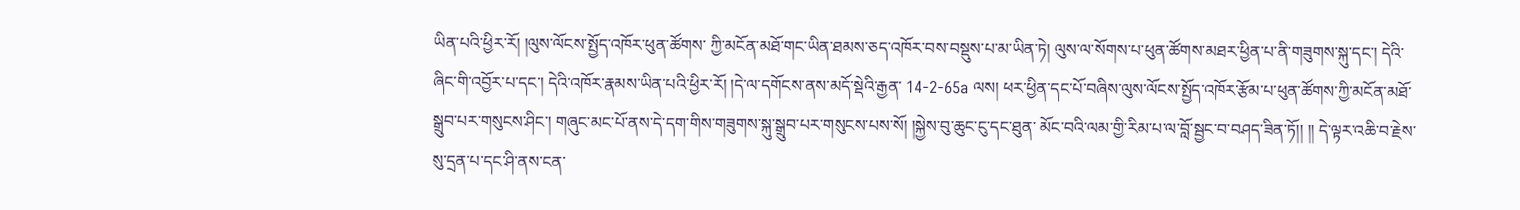ཡིན་པའི་ཕྱིར་རོ། །ལུས་ལོངས་སྤྱོད་འཁོར་ཕུན་ཚོགས་ ཀྱི་མངོན་མཐོ་གང་ཡིན་ཐམས་ཅད་འཁོར་བས་བསྡུས་པ་མ་ཡིན་ཏེ། ལུས་ལ་སོགས་པ་ཕུན་ཚོགས་མཐར་ཕྱིན་པ་ནི་གཟུགས་སྐུ་དང་། དེའི་ཞིང་གི་འབྱོར་པ་དང་། དེའི་འཁོར་རྣམས་ཡིན་པའི་ཕྱིར་རོ། །དེ་ལ་དགོངས་ནས་མདོ་སྡེའི་རྒྱན་ 14-2-65a ལས། ཕར་ཕྱིན་དང་པོ་བཞིས་ལུས་ལོངས་སྤྱོད་འཁོར་རྩོམ་པ་ཕུན་ཚོགས་ཀྱི་མངོན་མཐོ་སྒྲུབ་པར་གསུངས་ཤིང་། གཞུང་མང་པོ་ནས་དེ་དག་གིས་གཟུགས་སྐུ་སྒྲུབ་པར་གསུངས་པས་སོ། །སྐྱེས་བུ་ཆུང་ངུ་དང་ཐུན་ མོང་བའི་ལམ་གྱི་རིམ་པ་ལ་བློ་སྦྱང་བ་བཤད་ཟིན་ཏོ།། །། དེ་ལྟར་འཆི་བ་རྗེས་སུ་དྲན་པ་དང་ཤི་ནས་ངན་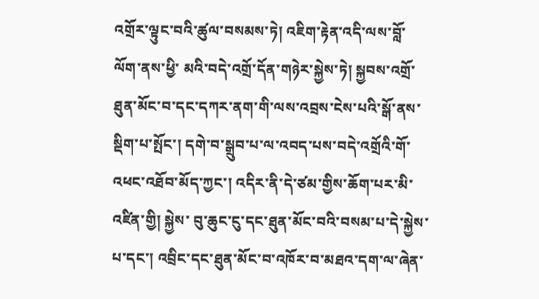འགྲོར་ལྟུང་བའི་ཚུལ་བསམས་ཏེ། འཇིག་རྟེན་འདི་ལས་བློ་ལོག་ནས་ཕྱི་ མའི་བདེ་འགྲོ་དོན་གཉེར་སྐྱེས་ཏེ། སྐྱབས་འགྲོ་ཐུན་མོང་བ་དང་དཀར་ནག་གི་ལས་འབྲས་ངེས་པའི་སྒོ་ནས་སྡིག་པ་སྤོང་། དགེ་བ་སྒྲུབ་པ་ལ་འབད་པས་བདེ་འགྲོའི་གོ་འཕང་འཐོབ་མོད་ཀྱང་། འདིར་ནི་དེ་ཙམ་གྱིས་ཆོག་པར་མི་འཛིན་གྱི། སྐྱེས་ བུ་ཆུང་ངུ་དང་ཐུན་མོང་བའི་བསམ་པ་དེ་སྐྱེས་པ་དང་། འབྲིང་དང་ཐུན་མོང་བ་འཁོར་བ་མཐའ་དག་ལ་ཞེན་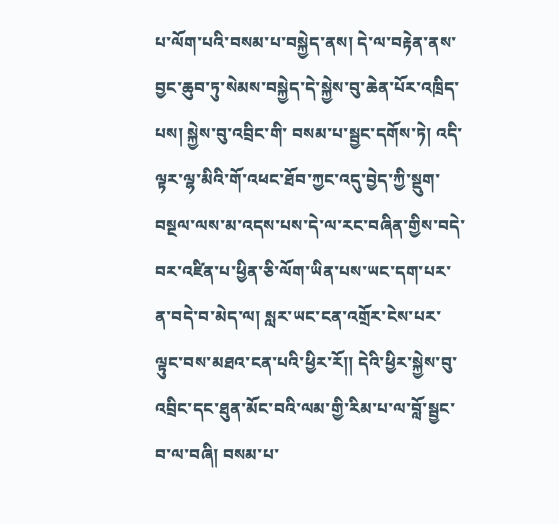པ་ལོག་པའི་བསམ་པ་བསྐྱེད་ནས། དེ་ལ་བརྟེན་ནས་བྱང་ཆུབ་ཏུ་སེམས་བསྐྱེད་དེ་སྐྱེས་བུ་ཆེན་པོར་འཁྲིད་པས། སྐྱེས་བུ་འབྲིང་གི་ བསམ་པ་སྦྱང་དགོས་ཏེ། འདི་ལྟར་ལྷ་མིའི་གོ་འཕང་ཐོབ་ཀྱང་འདུ་བྱེད་ཀྱི་སྡུག་བསྔལ་ལས་མ་འདས་པས་དེ་ལ་རང་བཞིན་གྱིས་བདེ་བར་འཛིན་པ་ཕྱིན་ཅི་ལོག་ཡིན་པས་ཡང་དག་པར་ན་བདེ་བ་མེད་ལ། སླར་ཡང་ངན་འགྲོར་ངེས་པར་ ལྟུང་བས་མཐའ་ངན་པའི་ཕྱིར་རོ།། དེའི་ཕྱིར་སྐྱེས་བུ་འབྲིང་དང་ཐུན་མོང་བའི་ལམ་གྱི་རིམ་པ་ལ་བློ་སྦྱང་བ་ལ་བཞི། བསམ་པ་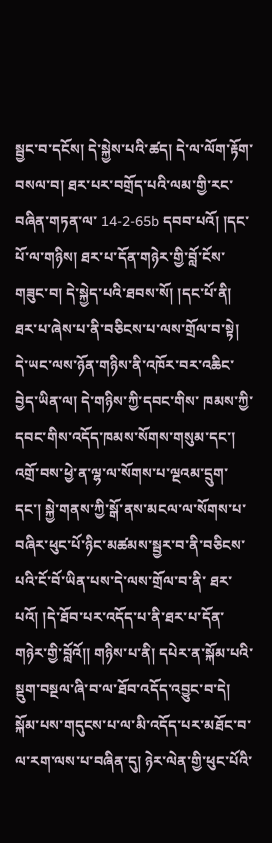སྦྱང་བ་དངོས། དེ་སྐྱེས་པའི་ཚད། དེ་ལ་ལོག་རྟོག་བསལ་བ། ཐར་པར་བགྲོད་པའི་ལམ་གྱི་རང་བཞིན་གཏན་ལ་ 14-2-65b དབབ་པའོ། །དང་པོ་ལ་གཉིས། ཐར་པ་དོན་གཉེར་གྱི་བློ་ངོས་གཟུང་བ། དེ་སྐྱེད་པའི་ཐབས་སོ། །དང་པོ་ནི། ཐར་པ་ཞེས་པ་ནི་བཅིངས་པ་ལས་གྲོལ་བ་སྟེ། དེ་ཡང་ལས་ཉོན་གཉིས་ནི་འཁོར་བར་འཆིང་བྱེད་ཡིན་ལ། དེ་གཉིས་ཀྱི་དབང་གིས་ ཁམས་ཀྱི་དབང་གིས་འདོད་ཁམས་སོགས་གསུམ་དང་། འགྲོ་བས་ཕྱེ་ན་ལྷ་ལ་སོགས་པ་ལྔའམ་དྲུག་དང་། སྐྱེ་གནས་ཀྱི་སྒོ་ནས་མངལ་ལ་སོགས་པ་བཞིར་ཕུང་པོ་ཉིང་མཚམས་སྦྱར་བ་ནི་བཅིངས་པའི་ངོ་བོ་ཡིན་པས་དེ་ལས་གྲོལ་བ་ནི་ ཐར་པའོ། །དེ་ཐོབ་པར་འདོད་པ་ནི་ཐར་པ་དོན་གཉེར་གྱི་བློའོ།། གཉིས་པ་ནི། དཔེར་ན་སྐོམ་པའི་སྡུག་བསྔལ་ཞི་བ་ལ་ཐོབ་འདོད་འབྱུང་བ་དེ། སྐོམ་པས་གདུངས་པ་ལ་མི་འདོད་པར་མཐོང་བ་ལ་རག་ལས་པ་བཞིན་དུ། ཉེར་ལེན་གྱི་ཕུང་པོའི་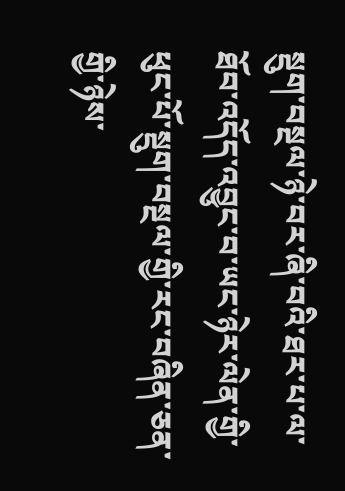སྡུག་བསྔལ་ཉེ་བར་ཞི་བའི་ཐར་པ་ལ་ཐོབ་འདོད་འབྱུང་བ་ཡང་ཉེར་ལེན་གྱི་ཕུང་པོ་སྡུག་བསྔལ་གྱི་རང་བཞིན་ཅན་གྱི་ཉེས་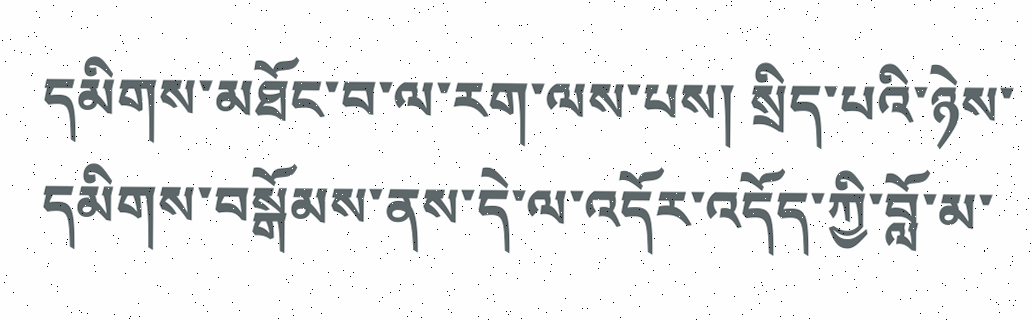དམིགས་མཐོང་བ་ལ་རག་ལས་པས། སྲིད་པའི་ཉེས་དམིགས་བསྒོམས་ནས་དེ་ལ་འདོར་འདོད་ཀྱི་བློ་མ་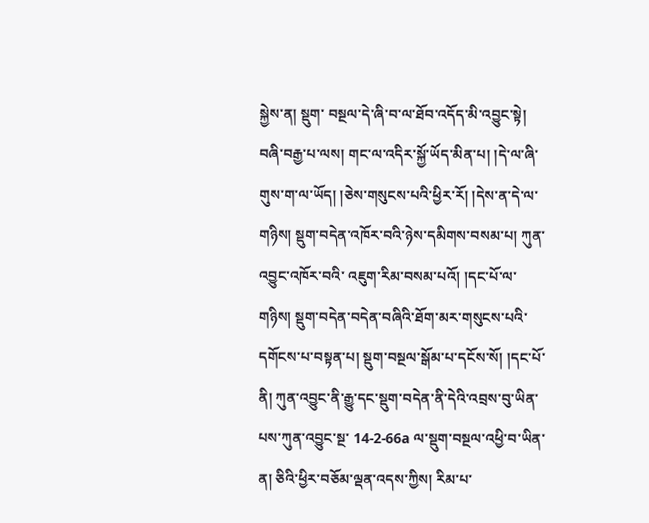སྐྱེས་ན། སྡུག་ བསྔལ་དེ་ཞི་བ་ལ་ཐོབ་འདོད་མི་འབྱུང་སྟེ། བཞི་བརྒྱ་པ་ལས། གང་ལ་འདིར་སྐྱོ་ཡོད་མིན་པ། །དེ་ལ་ཞི་གུས་ག་ལ་ཡོད། །ཅེས་གསུངས་པའི་ཕྱིར་རོ། །དེས་ན་དེ་ལ་གཉིས། སྡུག་བདེན་འཁོར་བའི་ཉེས་དམིགས་བསམ་པ། ཀུན་འབྱུང་འཁོར་བའི་ འཇུག་རིམ་བསམ་པའོ། །དང་པོ་ལ་གཉིས། སྡུག་བདེན་བདེན་བཞིའི་ཐོག་མར་གསུངས་པའི་དགོངས་པ་བསྟན་པ། སྡུག་བསྔལ་སྒོམ་པ་དངོས་སོ། །དང་པོ་ནི། ཀུན་འབྱུང་ནི་རྒྱུ་དང་སྡུག་བདེན་ནི་དེའི་འབྲས་བུ་ཡིན་པས་ཀུན་འབྱུང་སྔ་ 14-2-66a ལ་སྡུག་བསྔལ་འཕྱི་བ་ཡིན་ན། ཅིའི་ཕྱིར་བཅོམ་ལྡན་འདས་ཀྱིས། རིམ་པ་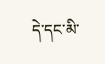དེ་དང་མི་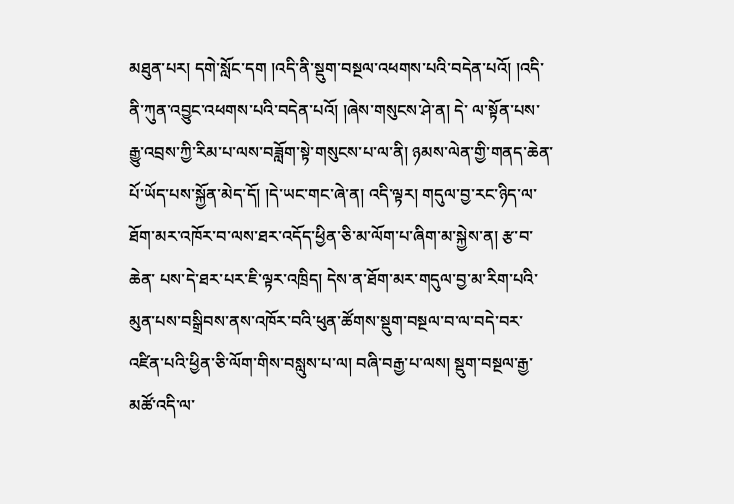མཐུན་པར། དགེ་སློང་དག །འདི་ནི་སྡུག་བསྔལ་འཕགས་པའི་བདེན་པའོ། །འདི་ནི་ཀུན་འབྱུང་འཕགས་པའི་བདེན་པའོ། །ཞེས་གསུངས་ཤེ་ན། དེ་ ལ་སྟོན་པས་རྒྱུ་འབྲས་ཀྱི་རིམ་པ་ལས་བཟློག་སྟེ་གསུངས་པ་ལ་ནི། ཉམས་ལེན་གྱི་གནད་ཆེན་པོ་ཡོད་པས་སྐྱོན་མེད་དོ། །དེ་ཡང་གང་ཞེ་ན། འདི་ལྟར། གདུལ་བྱ་རང་ཉིད་ལ་ཐོག་མར་འཁོར་བ་ལས་ཐར་འདོད་ཕྱིན་ཅི་མ་ལོག་པ་ཞིག་མ་སྐྱེས་ན། རྩ་བ་ཆེན་ པས་དེ་ཐར་པར་ཇི་ལྟར་འཁྲིད། དེས་ན་ཐོག་མར་གདུལ་བྱ་མ་རིག་པའི་མུན་པས་བསྒྲིབས་ནས་འཁོར་བའི་ཕུན་ཚོགས་སྡུག་བསྔལ་བ་ལ་བདེ་བར་འཛིན་པའི་ཕྱིན་ཅི་ལོག་གིས་བསླུས་པ་ལ། བཞི་བརྒྱ་པ་ལས། སྡུག་བསྔལ་རྒྱ་མཚོ་འདི་ལ་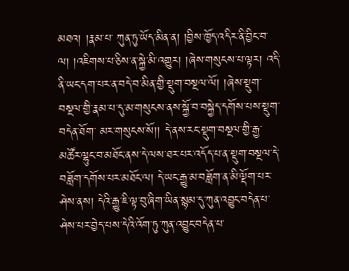མཐའ། །རྣམ་པ་ ཀུན་ཏུ་ཡོད་མིན་ན། །བྱིས་ཁྱོད་འདིར་ནི་བྱིང་བ་ལ། །འཇིགས་པ་ཅིས་ན་སྐྱེ་མི་འགྱུར། །ཞེས་གསུངས་པ་ལྟར། འདི་ནི་ཡང་དག་པར་ན་བདེ་བ་མིན་གྱི་སྡུག་བསྔལ་ལོ། །ཞེས་སྡུག་བསྔལ་གྱི་རྣམ་པ་དུ་མ་གསུངས་ནས་སྐྱོ་བ་བསྐྱེད་དགོས་པས་སྡུག་བདེན་ཐོག་ མར་གསུངས་སོ།། དེ་ནས་རང་སྡུག་བསྔལ་གྱི་རྒྱ་མཚོར་ལྷུང་བ་མཐོང་ནས་དེ་ལས་ཐར་པར་འདོད་པ་ན་སྡུག་བསྔལ་དེ་བཟློག་དགོས་པར་མཐོང་ལ། དེ་ཡང་རྒྱུ་མ་བཟློག་ན་མི་ལྡོག་པར་ཤེས་ནས། དེའི་རྒྱུ་ཇི་ལྟ་བུ་ཞིག་ཡིན་སྙམ་དུ་ཀུན་འབྱུང་བདེན་པ་ ཤེས་པར་བྱེད་པས་དེའི་འོག་ཏུ་ཀུན་འབྱུང་བདེན་པ་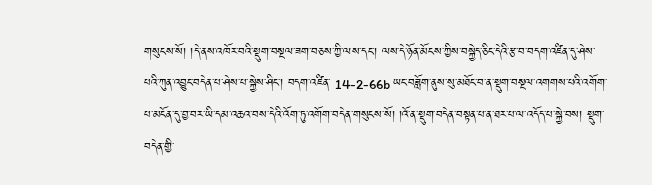གསུངས་སོ། །དེ་ནས་འཁོར་བའི་སྡུག་བསྔལ་ཟག་བཅས་ཀྱི་ལས་དང་། ལས་དེ་ཉོན་མོངས་ཀྱིས་བསྐྱེད་ཅིང་དེའི་རྩ་བ་བདག་འཛིན་དུ་ཤེས་པའི་ཀུན་འབྱུང་བདེན་པ་ཤེས་པ་སྐྱེས་ཤིང་། བདག་འཛིན་ 14-2-66b ཡང་བཟློག་ནུས་སུ་མཐོང་བ་ན་སྡུག་བསྔལ་འགགས་པའི་འགོག་པ་མངོན་དུ་བྱ་བར་ཡི་དམ་འཆའ་བས་དེའི་འོག་ཏུ་འགོག་བདེན་གསུངས་སོ། །འོ་ན་སྡུག་བདེན་བསྟན་པ་ན་ཐར་པ་ལ་འདོད་པ་སྐྱེ་བས། སྡུག་བདེན་གྱི་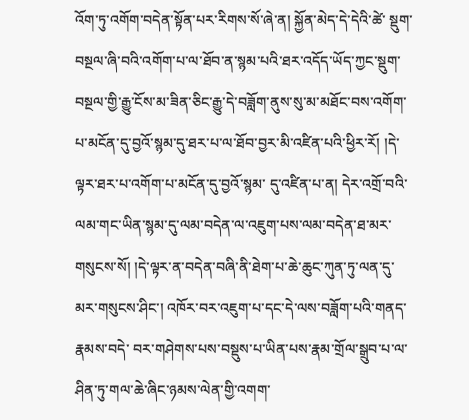འོག་ཏུ་འགོག་བདེན་སྟོན་པར་རིགས་སོ་ཞེ་ན། སྐྱོན་མེད་དེ་དེའི་ཚེ་ སྡུག་བསྔལ་ཞི་བའི་འགོག་པ་ལ་ཐོབ་ན་སྙམ་པའི་ཐར་འདོད་ཡོད་ཀྱང་སྡུག་བསྔལ་གྱི་རྒྱུ་ངོས་མ་ཟིན་ཅིང་རྒྱུ་དེ་བཟློག་ནུས་སུ་མ་མཐོང་བས་འགོག་པ་མངོན་དུ་བྱའོ་སྙམ་དུ་ཐར་པ་ལ་ཐོབ་བྱར་མི་འཛིན་པའི་ཕྱིར་རོ། །དེ་ལྟར་ཐར་པ་འགོག་པ་མངོན་དུ་བྱའོ་སྙམ་ དུ་འཛིན་པ་ན། དེར་འགྲོ་བའི་ལམ་གང་ཡིན་སྙམ་དུ་ལམ་བདེན་ལ་འཇུག་པས་ལམ་བདེན་ཐ་མར་གསུངས་སོ། །དེ་ལྟར་ན་བདེན་བཞི་ནི་ཐེག་པ་ཆེ་ཆུང་ཀུན་ཏུ་ལན་དུ་མར་གསུངས་ཤིང་། འཁོར་བར་འཇུག་པ་དང་དེ་ལས་བཟློག་པའི་གནད་རྣམས་བདེ་ བར་གཤེགས་པས་བསྡུས་པ་ཡིན་པས་རྣམ་གྲོལ་སྒྲུབ་པ་ལ་ཤིན་ཏུ་གལ་ཆེ་ཞིང་ཉམས་ལེན་གྱི་འགག་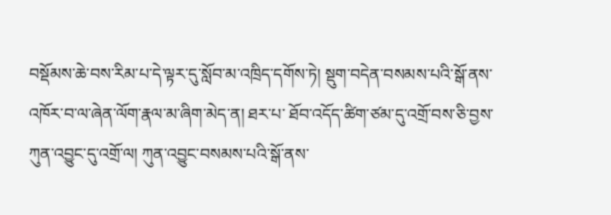བསྡོམས་ཆེ་བས་རིམ་པ་དེ་ལྟར་དུ་སློབ་མ་འཁྲིད་དགོས་ཏེ། སྡུག་བདེན་བསམས་པའི་སྒོ་ནས་འཁོར་བ་ལ་ཞེན་ལོག་རྣལ་མ་ཞིག་མེད་ན། ཐར་པ་ ཐོབ་འདོད་ཚིག་ཙམ་དུ་འགྲོ་བས་ཅི་བྱས་ཀུན་འབྱུང་དུ་འགྲོ་ལ། ཀུན་འབྱུང་བསམས་པའི་སྒོ་ནས་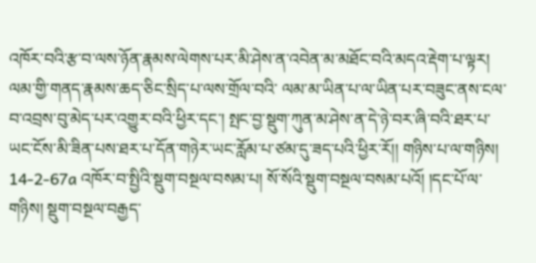འཁོར་བའི་རྩ་བ་ལས་ཉོན་རྣམས་ལེགས་པར་མི་ཤེས་ན་འབེན་མ་མཐོང་བའི་མདའ་རྡེག་པ་ལྟར། ལམ་གྱི་གནད་རྣམས་ཆད་ཅིང་སྲིད་པ་ལས་གྲོལ་བའི་ ལམ་མ་ཡིན་པ་ལ་ཡིན་པར་བཟུང་ནས་ངལ་བ་འབྲས་བུ་མེད་པར་འགྱུར་བའི་ཕྱིར་དང་། སྤང་བྱ་སྡུག་ཀུན་མ་ཤེས་ན་དེ་ཉེ་བར་ཞི་བའི་ཐར་པ་ཡང་ངོས་མི་ཟིན་པས་ཐར་པ་དོན་གཉེར་ཡང་རློམ་པ་ཙམ་དུ་ཟད་པའི་ཕྱིར་རོ།། གཉིས་པ་ལ་གཉིས། 14-2-67a འཁོར་བ་སྤྱིའི་སྡུག་བསྔལ་བསམ་པ། སོ་སོའི་སྡུག་བསྔལ་བསམ་པའོ། །དང་པོ་ལ་གཉིས། སྡུག་བསྔལ་བརྒྱད་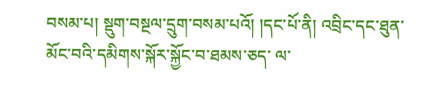བསམ་པ། སྡུག་བསྔལ་དྲུག་བསམ་པའོ། །དང་པོ་ནི། འབྲིང་དང་ཐུན་མོང་བའི་དམིགས་སྐོར་སྐྱོང་བ་ཐམས་ཅད་ ལ་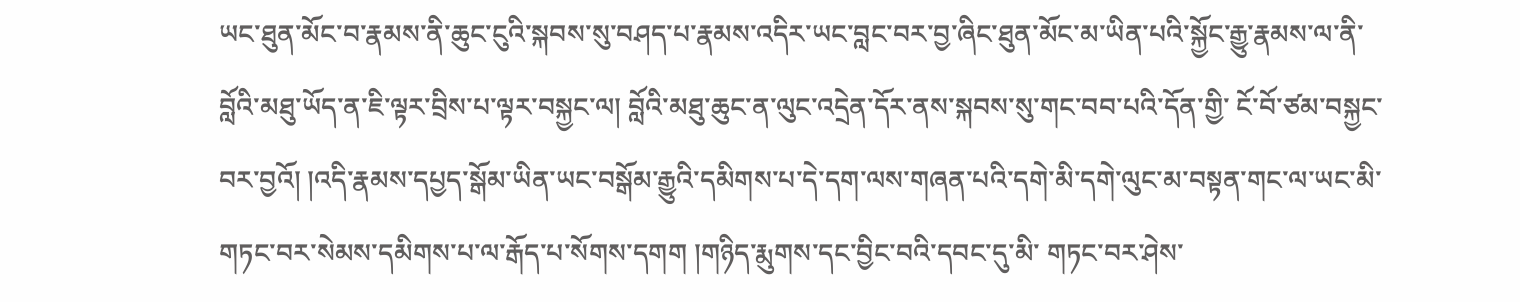ཡང་ཐུན་མོང་བ་རྣམས་ནི་ཆུང་ངུའི་སྐབས་སུ་བཤད་པ་རྣམས་འདིར་ཡང་བླང་བར་བྱ་ཞིང་ཐུན་མོང་མ་ཡིན་པའི་སྐྱོང་རྒྱུ་རྣམས་ལ་ནི་བློའི་མཐུ་ཡོད་ན་ཇི་ལྟར་བྲིས་པ་ལྟར་བསྐྱང་ལ། བློའི་མཐུ་ཆུང་ན་ལུང་འདྲེན་དོར་ནས་སྐབས་སུ་གང་བབ་པའི་དོན་གྱི་ ངོ་བོ་ཙམ་བསྐྱང་བར་བྱའོ། །འདི་རྣམས་དཔྱད་སྒོམ་ཡིན་ཡང་བསྒོམ་རྒྱུའི་དམིགས་པ་དེ་དག་ལས་གཞན་པའི་དགེ་མི་དགེ་ལུང་མ་བསྟན་གང་ལ་ཡང་མི་གཏང་བར་སེམས་དམིགས་པ་ལ་རྒོད་པ་སོགས་དགག །གཉིད་རྨུགས་དང་བྱིང་བའི་དབང་དུ་མི་ གཏང་བར་ཤེས་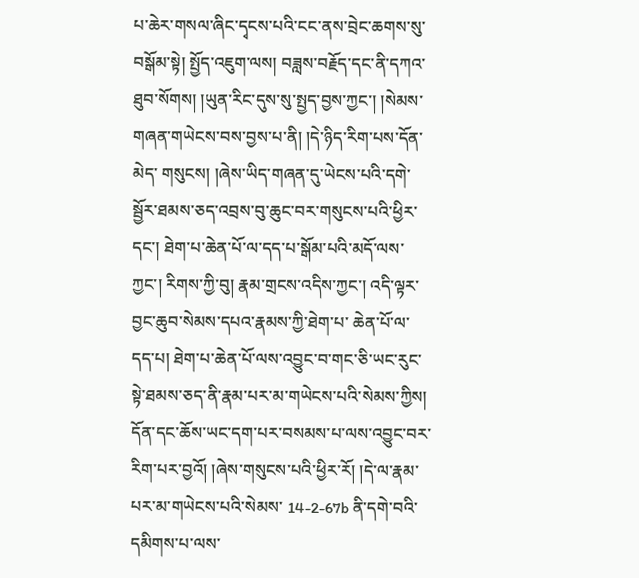པ་ཆེར་གསལ་ཞིང་དྭངས་པའི་ངང་ནས་བྲེང་ཆགས་སུ་བསྒོམ་སྟེ། སྤྱོད་འཇུག་ལས། བཟླས་བརྗོད་དང་ནི་དཀའ་ཐུབ་སོགས། །ཡུན་རིང་དུས་སུ་སྤྱད་བྱས་ཀྱང་། །སེམས་གཞན་གཡེངས་བས་བྱས་པ་ནི། །དེ་ཉིད་རིག་པས་དོན་མེད་ གསུངས། །ཞེས་ཡིད་གཞན་དུ་ཡེངས་པའི་དགེ་སྦྱོར་ཐམས་ཅད་འབྲས་བུ་ཆུང་བར་གསུངས་པའི་ཕྱིར་དང་། ཐེག་པ་ཆེན་པོ་ལ་དད་པ་སྒོམ་པའི་མདོ་ལས་ཀྱང་། རིགས་ཀྱི་བུ། རྣམ་གྲངས་འདིས་ཀྱང་། འདི་ལྟར་བྱང་ཆུབ་སེམས་དཔའ་རྣམས་ཀྱི་ཐེག་པ་ ཆེན་པོ་ལ་དད་པ། ཐེག་པ་ཆེན་པོ་ལས་འབྱུང་བ་གང་ཅི་ཡང་རུང་སྟེ་ཐམས་ཅད་ནི་རྣམ་པར་མ་གཡེངས་པའི་སེམས་ཀྱིས། དོན་དང་ཆོས་ཡང་དག་པར་བསམས་པ་ལས་འབྱུང་བར་རིག་པར་བྱའོ། །ཞེས་གསུངས་པའི་ཕྱིར་རོ། །དེ་ལ་རྣམ་པར་མ་གཡེངས་པའི་སེམས་ 14-2-67b ནི་དགེ་བའི་དམིགས་པ་ལས་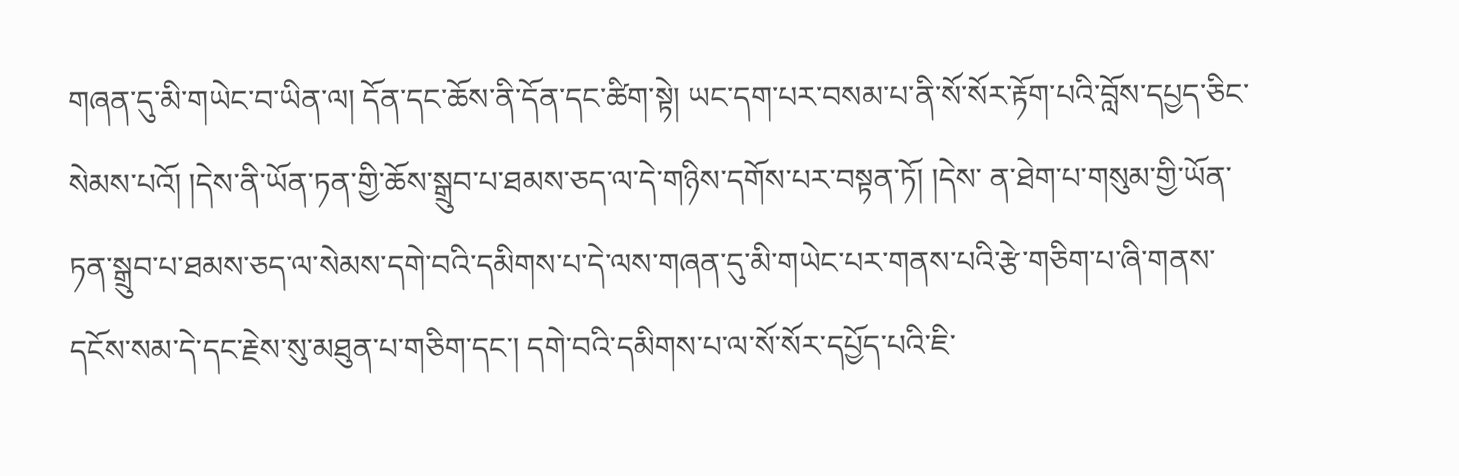གཞན་དུ་མི་གཡེང་བ་ཡིན་ལ། དོན་དང་ཆོས་ནི་དོན་དང་ཚིག་སྟེ། ཡང་དག་པར་བསམ་པ་ནི་སོ་སོར་རྟོག་པའི་བློས་དཔྱད་ཅིང་སེམས་པའོ། །དེས་ནི་ཡོན་ཏན་གྱི་ཆོས་སྒྲུབ་པ་ཐམས་ཅད་ལ་དེ་གཉིས་དགོས་པར་བསྟན་ཏོ། །དེས་ ན་ཐེག་པ་གསུམ་གྱི་ཡོན་ཏན་སྒྲུབ་པ་ཐམས་ཅད་ལ་སེམས་དགེ་བའི་དམིགས་པ་དེ་ལས་གཞན་དུ་མི་གཡེང་པར་གནས་པའི་རྩེ་གཅིག་པ་ཞི་གནས་དངོས་སམ་དེ་དང་རྗེས་སུ་མཐུན་པ་གཅིག་དང་། དགེ་བའི་དམིགས་པ་ལ་སོ་སོར་དཔྱོད་པའི་ཇི་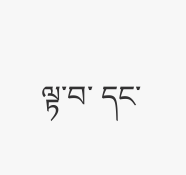ལྟ་བ་ དང་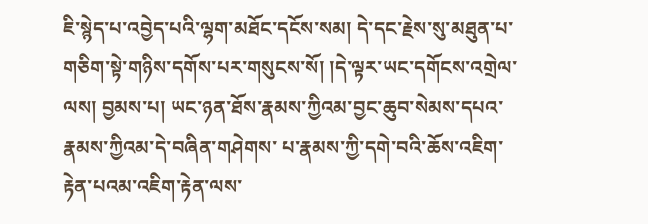ཇི་སྙེད་པ་འབྱེད་པའི་ལྷག་མཐོང་དངོས་སམ། དེ་དང་རྗེས་སུ་མཐུན་པ་གཅིག་སྟེ་གཉིས་དགོས་པར་གསུངས་སོ། །དེ་ལྟར་ཡང་དགོངས་འགྲེལ་ལས། བྱམས་པ། ཡང་ཉན་ཐོས་རྣམས་ཀྱིའམ་བྱང་ཆུབ་སེམས་དཔའ་རྣམས་ཀྱིའམ་དེ་བཞིན་གཤེགས་ པ་རྣམས་ཀྱི་དགེ་བའི་ཆོས་འཇིག་རྟེན་པའམ་འཇིག་རྟེན་ལས་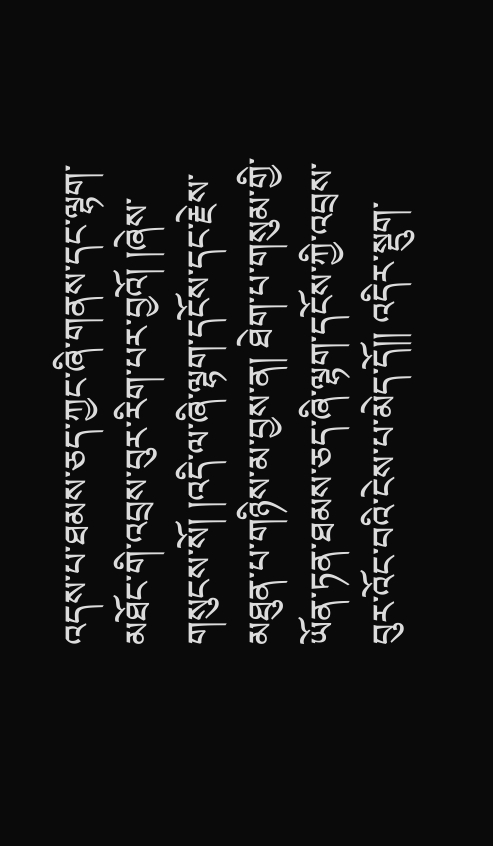འདས་པ་ཐམས་ཅད་ཀྱང་ཞི་གནས་དང་ལྷག་མཐོང་གི་འབྲས་བུར་རིག་པར་བྱའོ། །ཞེས་གསུངས་སོ། །འདི་ལ་ཞི་ལྷག་དངོས་དང་རྗེས་མཐུན་པ་གཉིས་མ་བྱས་ན། ཐེག་པ་གསུམ་གྱི་ ཡོན་ཏན་ཐམས་ཅད་ཞི་ལྷག་དངོས་ཀྱི་འབྲས་བུར་འོང་བའི་ངེས་པ་མེད་དོ།། འདིར་སྡུག་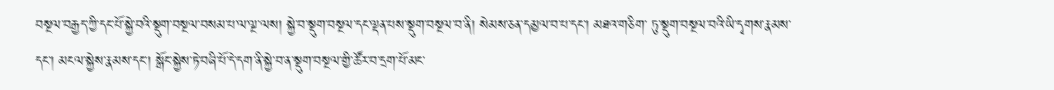བསྔལ་བརྒྱད་ཀྱི་དང་པོ་སྐྱེ་བའི་སྡུག་བསྔལ་བསམ་པ་ལ་ལྔ་ལས། སྐྱེ་བ་སྡུག་བསྔལ་དང་ལྡན་པས་སྡུག་བསྔལ་བ་ནི། སེམས་ཅན་དམྱལ་བ་པ་དང་། མཐའ་གཅིག་ ཏུ་སྡུག་བསྔལ་བའི་ཡི་དྭགས་རྣམས་དང་། མངལ་སྐྱེས་རྣམས་དང་། སྒོང་སྐྱེས་ཏེ་བཞི་པོ་དེ་དག་ནི་སྐྱེ་བ་ན་སྡུག་བསྔལ་གྱི་ཚོར་བ་དྲག་པོ་མང་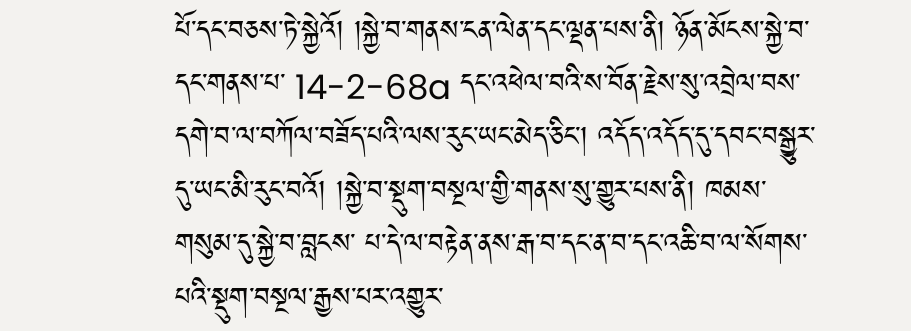པོ་དང་བཅས་ཏེ་སྐྱེའོ། །སྐྱེ་བ་གནས་ངན་ལེན་དང་ལྡན་པས་ནི། ཉོན་མོངས་སྐྱེ་བ་དང་གནས་པ་ 14-2-68a དང་འཕེལ་བའི་ས་བོན་རྗེས་སུ་འབྲེལ་བས་དགེ་བ་ལ་བཀོལ་བཟོད་པའི་ལས་རུང་ཡང་མེད་ཅིང་། འདོད་འདོད་དུ་དབང་བསྒྱུར་དུ་ཡང་མི་རུང་བའོ། །སྐྱེ་བ་སྡུག་བསྔལ་གྱི་གནས་སུ་གྱུར་པས་ནི། ཁམས་གསུམ་དུ་སྐྱེ་བ་བླངས་ པ་དེ་ལ་བརྟེན་ནས་རྒ་བ་དང་ན་བ་དང་འཆི་བ་ལ་སོགས་པའི་སྡུག་བསྔལ་རྒྱས་པར་འགྱུར་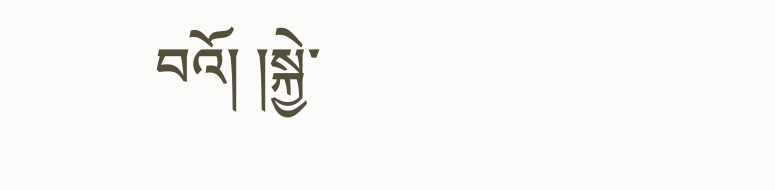བའོ། །སྐྱེ་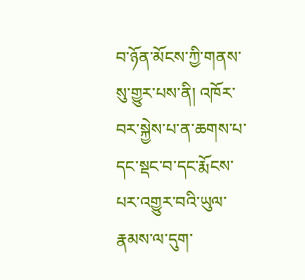བ་ཉོན་མོངས་ཀྱི་གནས་སུ་གྱུར་པས་ནི། འཁོར་བར་སྐྱེས་པ་ན་ཆགས་པ་དང་སྡང་བ་དང་རྨོངས་པར་འགྱུར་བའི་ཡུལ་རྣམས་ལ་དུག་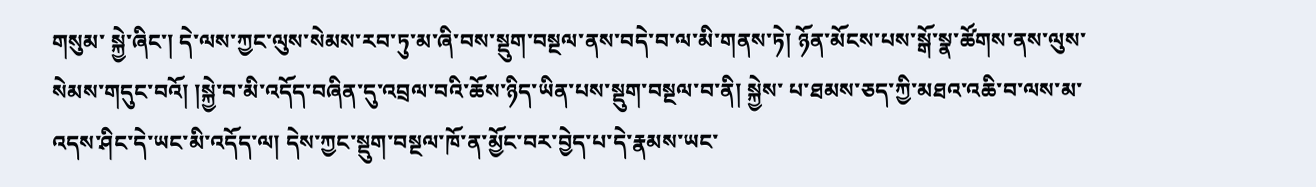གསུམ་ སྐྱེ་ཞིང་། དེ་ལས་ཀྱང་ལུས་སེམས་རབ་ཏུ་མ་ཞི་བས་སྡུག་བསྔལ་ནས་བདེ་བ་ལ་མི་གནས་ཏེ། ཉོན་མོངས་པས་སྒོ་སྣ་ཚོགས་ནས་ལུས་སེམས་གདུང་བའོ། །སྐྱེ་བ་མི་འདོད་བཞིན་དུ་འབྲལ་བའི་ཆོས་ཉིད་ཡིན་པས་སྡུག་བསྔལ་བ་ནི། སྐྱེས་ པ་ཐམས་ཅད་ཀྱི་མཐའ་འཆི་བ་ལས་མ་འདས་ཤིང་དེ་ཡང་མི་འདོད་ལ། དེས་ཀྱང་སྡུག་བསྔལ་ཁོ་ན་མྱོང་བར་བྱེད་པ་དེ་རྣམས་ཡང་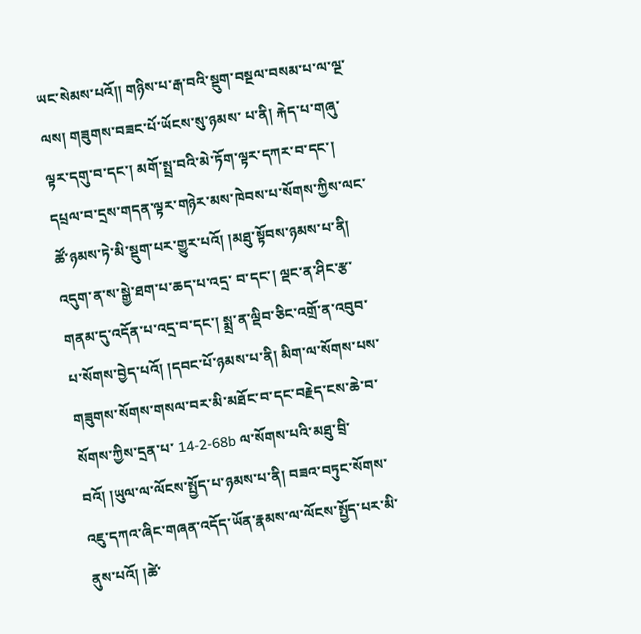ཡང་སེམས་པའོ།། གཉིས་པ་རྒ་བའི་སྡུག་བསྔལ་བསམ་པ་ལ་ལྔ་ལས། གཟུགས་བཟང་པོ་ཡོངས་སུ་ཉམས་ པ་ནི། རྐེད་པ་གཞུ་ལྟར་དགུ་བ་དང་། མགོ་སྤྲ་བའི་མེ་ཏོག་ལྟར་དཀར་བ་དང་། དཔྲལ་བ་དྲས་གདན་ལྟར་གཉེར་མས་ཁེབས་པ་སོགས་ཀྱིས་ལང་ཚོ་ཉམས་ཏེ་མི་སྡུག་པར་གྱུར་པའོ། །མཐུ་སྟོབས་ཉམས་པ་ནི། འདུག་ན་ས་སྒྱེ་ཐག་པ་ཆད་པ་འདྲ་ བ་དང་། ལྡང་ན་ཤིང་རྩ་གནམ་དུ་འདོན་པ་འདྲ་བ་དང་། སྨྲ་ན་ལྡིབ་ཅིང་འགྲོ་ན་འབུབ་པ་སོགས་བྱེད་པའོ། །དབང་པོ་ཉམས་པ་ནི། མིག་ལ་སོགས་པས་གཟུགས་སོགས་གསལ་བར་མི་མཐོང་བ་དང་བརྗེད་ངས་ཆེ་བ་སོགས་ཀྱིས་དྲན་པ་ 14-2-68b ལ་སོགས་པའི་མཐུ་བྲི་བའོ། །ཡུལ་ལ་ལོངས་སྤྱོད་པ་ཉམས་པ་ནི། བཟའ་བཏུང་སོགས་འཇུ་དཀའ་ཞིང་གཞན་འདོད་ཡོན་རྣམས་ལ་ལོངས་སྤྱོད་པར་མི་ནུས་པའོ། །ཚེ་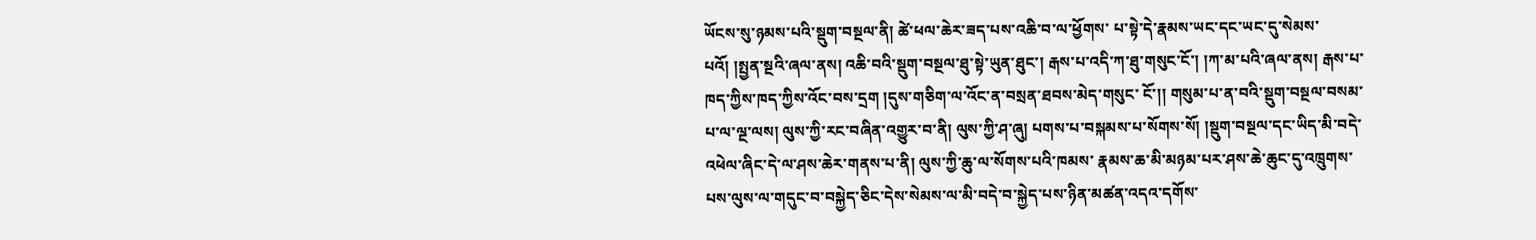ཡོངས་སུ་ཉམས་པའི་སྡུག་བསྔལ་ནི། ཚེ་ཕལ་ཆེར་ཟད་པས་འཆི་བ་ལ་ཕྱོགས་ པ་སྟེ་དེ་རྣམས་ཡང་དང་ཡང་དུ་སེམས་པའོ། །སྤྱན་སྔའི་ཞལ་ནས། འཆི་བའི་སྡུག་བསྔལ་ཐུ་སྟེ་ཡུན་ཐུང་། རྒས་པ་འདི་ཀ་ཐུ་གསུང་ངོ་། །ཀ་མ་པའི་ཞལ་ནས། རྒས་པ་ཁད་ཀྱིས་ཁད་ཀྱིས་འོང་བས་དྲག །དུས་གཅིག་ལ་འོང་ན་བསྲན་ཐབས་མེད་གསུང་ ངོ་།། གསུམ་པ་ན་བའི་སྡུག་བསྔལ་བསམ་པ་ལ་ལྔ་ལས། ལུས་ཀྱི་རང་བཞིན་འགྱུར་བ་ནི། ལུས་ཀྱི་ཤ་ཞུ། པགས་པ་བསྐམས་པ་སོགས་སོ། །སྡུག་བསྔལ་དང་ཡིད་མི་བདེ་འཕེལ་ཞིང་དེ་ལ་ཤས་ཆེར་གནས་པ་ནི། ལུས་ཀྱི་ཆུ་ལ་སོགས་པའི་ཁམས་ རྣམས་ཆ་མི་མཉམ་པར་ཤས་ཆེ་ཆུང་དུ་འཁྲུགས་པས་ལུས་ལ་གདུང་བ་བསྐྱེད་ཅིང་དེས་སེམས་ལ་མི་བདེ་བ་སྐྱེད་པས་ཉིན་མཚན་འདའ་དགོས་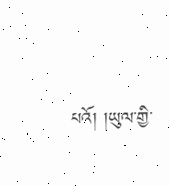པའོ། །ཡུལ་གྱི་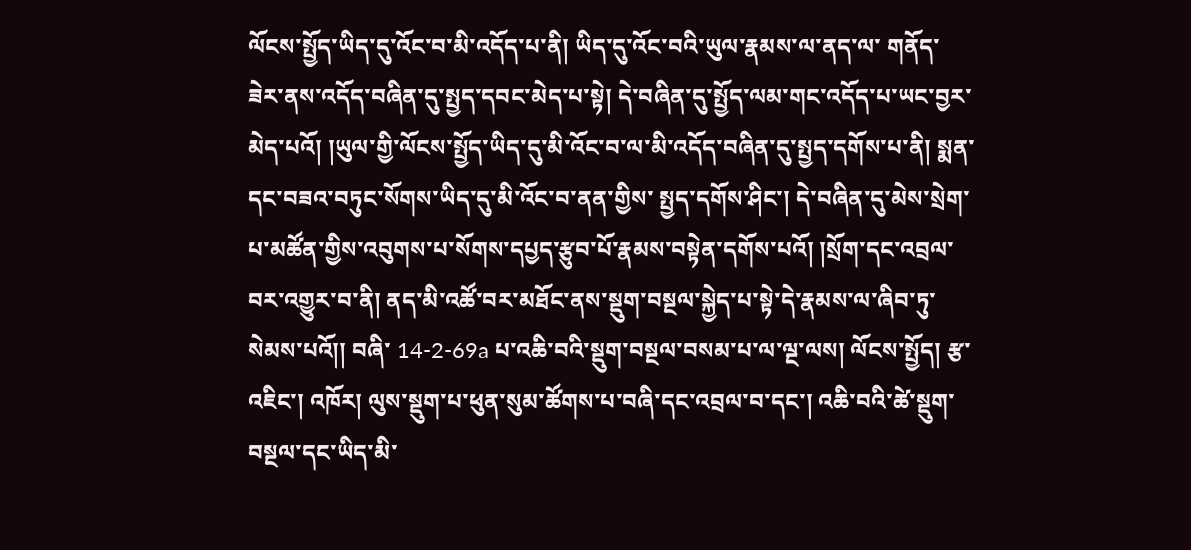ལོངས་སྤྱོད་ཡིད་དུ་འོང་བ་མི་འདོད་པ་ནི། ཡིད་དུ་འོང་བའི་ཡུལ་རྣམས་ལ་ནད་ལ་ གནོད་ཟེར་ནས་འདོད་བཞིན་དུ་སྤྱད་དབང་མེད་པ་སྟེ། དེ་བཞིན་དུ་སྤྱོད་ལམ་གང་འདོད་པ་ཡང་བྱར་མེད་པའོ། །ཡུལ་གྱི་ལོངས་སྤྱོད་ཡིད་དུ་མི་འོང་བ་ལ་མི་འདོད་བཞིན་དུ་སྤྱད་དགོས་པ་ནི། སྨན་དང་བཟའ་བཏུང་སོགས་ཡིད་དུ་མི་འོང་བ་ནན་གྱིས་ སྤྱད་དགོས་ཤིང་། དེ་བཞིན་དུ་མེས་སྲེག་པ་མཚོན་གྱིས་འབུགས་པ་སོགས་དཔྱད་རྩུབ་པོ་རྣམས་བསྟེན་དགོས་པའོ། །སྲོག་དང་འབྲལ་བར་འགྱུར་བ་ནི། ནད་མི་འཚོ་བར་མཐོང་ནས་སྡུག་བསྔལ་སྐྱེད་པ་སྟེ་དེ་རྣམས་ལ་ཞིབ་ཏུ་སེམས་པའོ།། བཞི་ 14-2-69a པ་འཆི་བའི་སྡུག་བསྔལ་བསམ་པ་ལ་ལྔ་ལས། ལོངས་སྤྱོད། རྩ་འཇིང་། འཁོར། ལུས་སྡུག་པ་ཕུན་སུམ་ཚོགས་པ་བཞི་དང་འབྲལ་བ་དང་། འཆི་བའི་ཚེ་སྡུག་བསྔལ་དང་ཡིད་མི་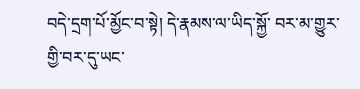བདེ་དྲག་པོ་མྱོང་བ་སྟེ། དེ་རྣམས་ལ་ཡིད་སྐྱོ་ བར་མ་གྱུར་གྱི་བར་དུ་ཡང་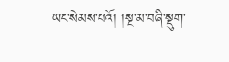ཡང་སེམས་པའོ། །སྔ་མ་བཞི་སྡུག་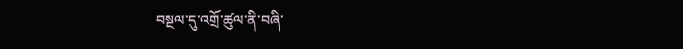བསྔལ་དུ་འགྲོ་ཚུལ་ནི་བཞི་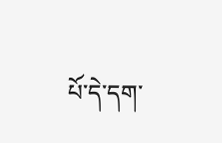པོ་དེ་དག་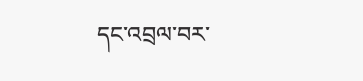དང་འབྲལ་བར་